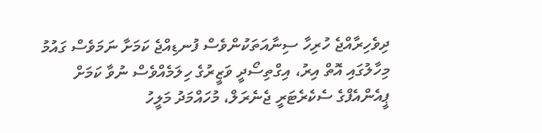ދިވެހިރާއްޖެ ހުރިހާ ސިނާއަތަކުންވެސް ފުނޑިއްޖެ ކަމަށާ ނަމަވެސް ގައުމު މިހާލުގައި އޮތް އިރު، އިގްތިސޯދީ ވަޒީރުގެ ހިލަމެއްވެސް ނުވާ ކަމަށް ޕީއެންއެފްގެ ސެކެރެޓަރީ ޖެނެރަލް، މުހައްމަދު މަލީހު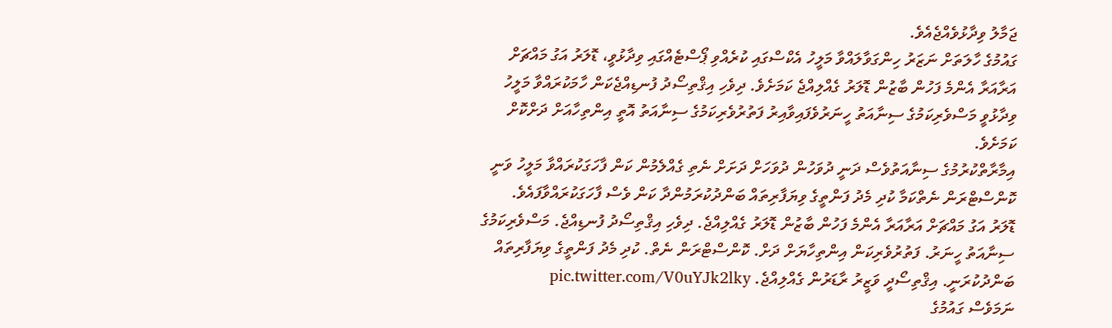ޖަމާލު ވިދާޅުވެއްޖެއެވެ.
ގައުމުގެ ހާލަތަށް ނަޒަރު ހިންގަވާލައްވާ މަލީހު އެކްސްގައި ކުރެއްވި ޕޯސްޓެއްގައި ވިދާޅުވީ، ޑޮލަރު އަގު މައްޗަށް އަރާއަރާ އެންމެ ފަހުން ބާޒުން ޑޮލަރު ގެއްލިއްޖެ ކަމަށެވެ. ދިވެހި އިޤްތިސޯދު ފުނޑިއްޖެކަން ހާމަކުރައްވާ މަލީހު ވިދާޅުވީ މަސްވެރިކަމުގެ ސިނާއަތު ހީނަރުވެފައިވާއިރު ފަތުރުވެރިކަމުގެ ސިނާއަތު އޮތީ އިންތިހާއަށް ދަށްކޮށް ކަމަށެވެ.
އިމާރާތްކުރުމުގެ ސިނާއަތުވެސް ދަނީ ދުވަހުން ދުވަހަށް ދަށަށް ނެތި ގެއްލެމުން ކަން ފާހަގަކުރައްވާ މަލީހު ވަނީ ކޮންސްޓްރަން ނެތްކަމާ ކުދި މެދު ފަންތީގެ ވިޔަފާރިތައް ބަންދުކުރަމުންދާ ކަން ވެސް ފާހަގަކުރައްވާފައެވެ.
ޑޮލަރު އަގު މައްޗަށް އަރާއަރާ އެންމެ ފަހުން ބާޒުން ޑޮލަރު ގެއްލިއްޖެ. ދިވެހި އިޤްތިސޯދު ފުނޑިއްޖެ. މަސްވެރިކަމުގެ ސިނާއަތު ހީނަރު. ފަތުރުވެރިކަން އިންތިހާޔަށް ދަށް. ކޮންސްޓްރަން ނެތް. ކުދި މެދު ފަންތީގެ ވިޔަފާރިތައް ބަންދުކުރަނީ. އިޤްތިސޯދީ ވަޒީރު ރާޑަރުން ގެއްލިއްޖެ. pic.twitter.com/V0uYJk2lky
ނަމަވެސް ގައުމުގެ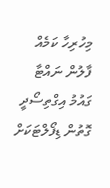މިހުރިހާ ކަމެއް ފާލުން ނައްޓާ ގައުމު އިގްތިސޯދީ ގޮތުން ޑިފޯލްޓަކަށް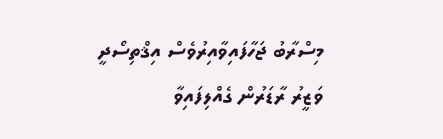މިސްރާބު ޖަހާފައިވާއިރުވެސް އިޤްތިސޯދީ ވަޒީރު ރާޑަރުން ގެއްލިފައިވާ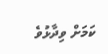ކަމަށް ވިދާޅުވެ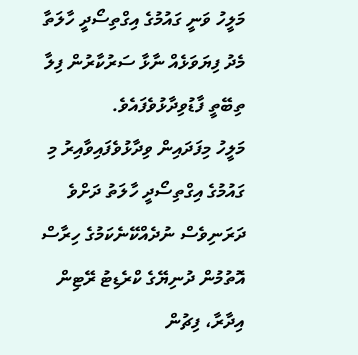މަލީހު ވަނީ ގައުމުގެ އިގްތިސޯދީ ހާލަތާ މެދު ފިޔަވަޅެއް ނާޅާ ސަރުކާރުން ފިލާ ތިބޭތީ ފާޑުވިދާޅުވެފައެވެ.
މަލީހު މިފަދައިން ވިދާޅުވެފައިވާއިރު މި ގައުމުގެ އިގްތިސޯދީ ހާލަތު ދަށްވެ ދަރަނިވެސް ނުދެއްކޭނެކަމުގެ ހިރާސް އޮތުމުން ދުނިޔޭގެ ކްރެޑިޓު ރޭޓިން އިދާރާ، ފިޗުން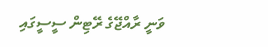ވަނީ ރާއްޖޭގެ ރޭޓިން ސީސީގައި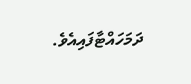ދަމަހައްޓާފައިއެވެ.